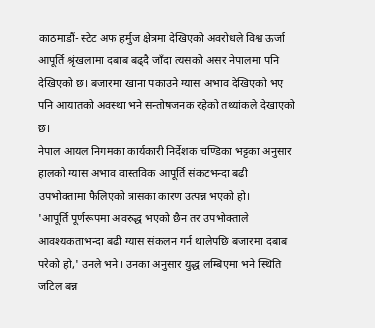काठमाडौं- स्टेट अफ हर्मुज क्षेत्रमा देखिएको अवरोधले विश्व ऊर्जा आपूर्ति श्रृंखलामा दबाब बढ्दै जाँदा त्यसको असर नेपालमा पनि देखिएको छ। बजारमा खाना पकाउने ग्यास अभाव देखिएको भए पनि आयातको अवस्था भने सन्तोषजनक रहेको तथ्यांकले देखाएको छ।
नेपाल आयल निगमका कार्यकारी निर्देशक चण्डिका भट्टका अनुसार हालको ग्यास अभाव वास्तविक आपूर्ति संकटभन्दा बढी उपभोक्तामा फैलिएको त्रासका कारण उत्पन्न भएको हो।
'आपूर्ति पूर्णरूपमा अवरुद्ध भएको छैन तर उपभोक्ताले आवश्यकताभन्दा बढी ग्यास संकलन गर्न थालेपछि बजारमा दबाब परेको हो,' उनले भने। उनका अनुसार युद्ध लम्बिएमा भने स्थिति जटिल बन्न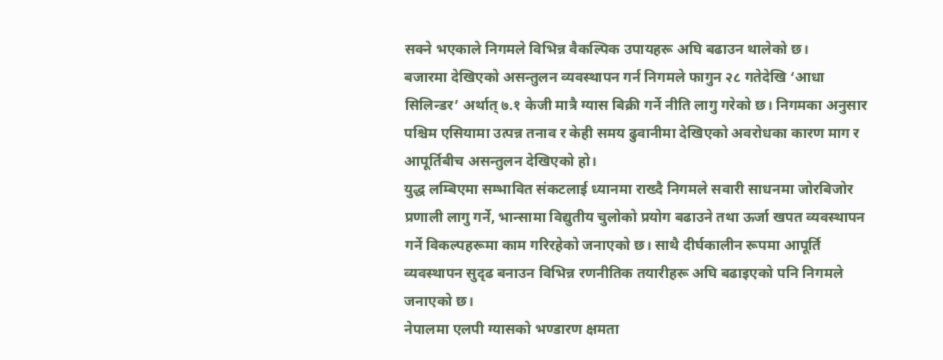सक्ने भएकाले निगमले विभिन्न वैकल्पिक उपायहरू अघि बढाउन थालेको छ।
बजारमा देखिएको असन्तुलन व्यवस्थापन गर्न निगमले फागुन २८ गतेदेखि ‘आधा सिलिन्डर’ अर्थात् ७.१ केजी मात्रै ग्यास बिक्री गर्ने नीति लागु गरेको छ। निगमका अनुसार पश्चिम एसियामा उत्पन्न तनाव र केही समय ढुवानीमा देखिएको अवरोधका कारण माग र आपूर्तिबीच असन्तुलन देखिएको हो।
युद्ध लम्बिएमा सम्भावित संकटलाई ध्यानमा राख्दै निगमले सवारी साधनमा जोरबिजोर प्रणाली लागु गर्ने, भान्सामा विद्युतीय चुलोको प्रयोग बढाउने तथा ऊर्जा खपत व्यवस्थापन गर्ने विकल्पहरूमा काम गरिरहेको जनाएको छ। साथै दीर्घकालीन रूपमा आपूर्ति व्यवस्थापन सुदृढ बनाउन विभिन्न रणनीतिक तयारीहरू अघि बढाइएको पनि निगमले जनाएको छ।
नेपालमा एलपी ग्यासको भण्डारण क्षमता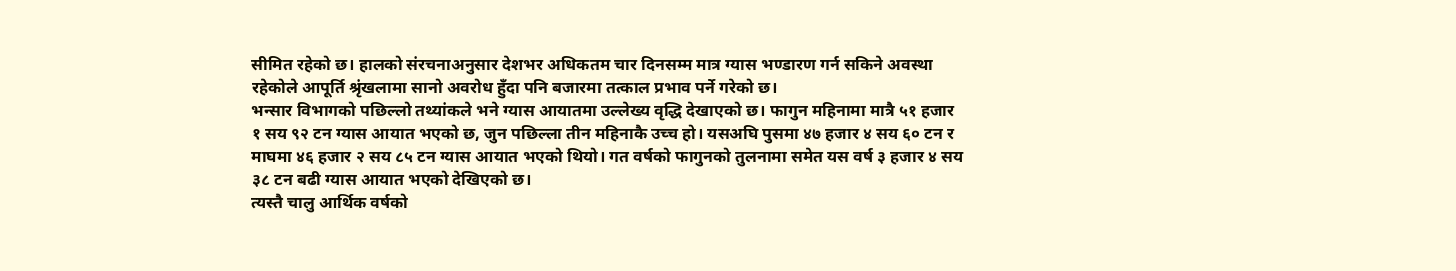सीमित रहेको छ। हालको संरचनाअनुसार देशभर अधिकतम चार दिनसम्म मात्र ग्यास भण्डारण गर्न सकिने अवस्था रहेकोले आपूर्ति श्रृंखलामा सानो अवरोध हुँदा पनि बजारमा तत्काल प्रभाव पर्ने गरेको छ।
भन्सार विभागको पछिल्लो तथ्यांकले भने ग्यास आयातमा उल्लेख्य वृद्धि देखाएको छ। फागुन महिनामा मात्रै ५१ हजार १ सय ९२ टन ग्यास आयात भएको छ, जुन पछिल्ला तीन महिनाकै उच्च हो। यसअघि पुसमा ४७ हजार ४ सय ६० टन र माघमा ४६ हजार २ सय ८५ टन ग्यास आयात भएको थियो। गत वर्षको फागुनको तुलनामा समेत यस वर्ष ३ हजार ४ सय ३८ टन बढी ग्यास आयात भएको देखिएको छ।
त्यस्तै चालु आर्थिक वर्षको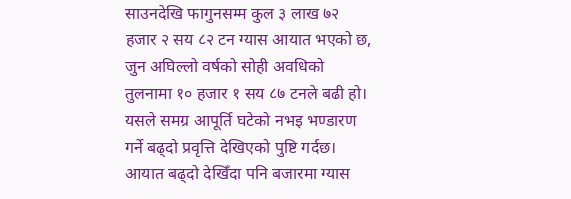साउनदेखि फागुनसम्म कुल ३ लाख ७२ हजार २ सय ८२ टन ग्यास आयात भएको छ, जुन अघिल्लो वर्षको सोही अवधिको तुलनामा १० हजार १ सय ८७ टनले बढी हो। यसले समग्र आपूर्ति घटेको नभइ भण्डारण गर्ने बढ्दो प्रवृत्ति देखिएको पुष्टि गर्दछ।
आयात बढ्दो देखिँदा पनि बजारमा ग्यास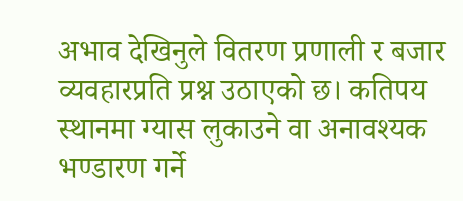अभाव देखिनुले वितरण प्रणाली र बजार व्यवहारप्रति प्रश्न उठाएको छ। कतिपय स्थानमा ग्यास लुकाउने वा अनावश्यक भण्डारण गर्ने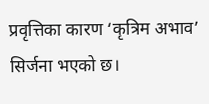प्रवृत्तिका कारण ‘कृत्रिम अभाव’ सिर्जना भएको छ।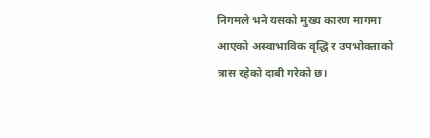निगमले भने यसको मुख्य कारण मागमा आएको अस्वाभाविक वृद्धि र उपभोक्ताको त्रास रहेको दाबी गरेको छ।